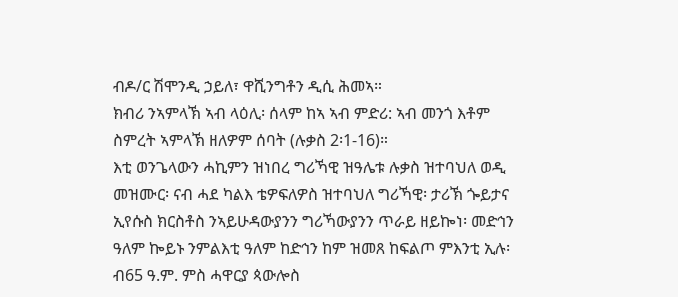ብዶ/ር ሽሞንዲ ኃይለ፣ ዋሺንግቶን ዲሲ ሕመኣ።
ክብሪ ንኣምላኽ ኣብ ላዕሊ፡ ሰላም ከኣ ኣብ ምድሪ: ኣብ መንጎ እቶም ስምረት ኣምላኽ ዘለዎም ሰባት (ሉቃስ 2፡1-16)።
እቲ ወንጌላውን ሓኪምን ዝነበረ ግሪኻዊ ዝዓሌቱ ሉቃስ ዝተባህለ ወዲ መዝሙር፡ ናብ ሓደ ካልእ ቴዎፍለዎስ ዝተባህለ ግሪኻዊ፡ ታሪኽ ጐይታና ኢየሱስ ክርስቶስ ንኣይሁዳውያንን ግሪኻውያንን ጥራይ ዘይኰነ፡ መድኅን ዓለም ኰይኑ ንምልእቲ ዓለም ከድኅን ከም ዝመጸ ከፍልጦ ምእንቲ ኢሉ፡ ብ65 ዓ.ም. ምስ ሓዋርያ ጳውሎስ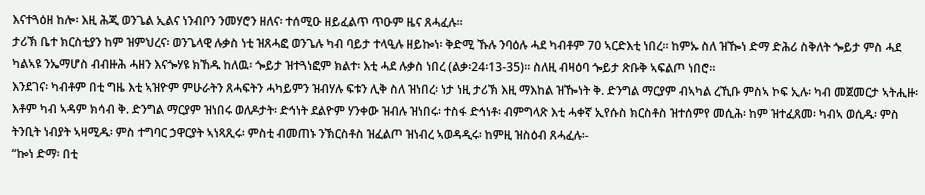እናተጓዕዘ ከሎ፡ እዚ ሕጂ ወንጌል ኢልና ነንብቦን ንመሃሮን ዘለና፡ ተሰሚዑ ዘይፈልጥ ጥዑም ዜና ጸሓፈሉ።
ታሪኽ ቤተ ክርስቲያን ከም ዝምህረና፡ ወንጌላዊ ሉቃስ ነቲ ዝጸሓፎ ወንጌሉ ካብ ባይታ ተላዒሉ ዘይኰነ፡ ቅድሚ ኹሉ ንባዕሉ ሓደ ካብቶም 70 ኣርድእቲ ነበረ። ከምኡ ስለ ዝዀነ ድማ ድሕሪ ስቅለት ጐይታ ምስ ሓደ ካልኣዩ ንኤማሆስ ብብዙሕ ሓዘን እናጐሃዩ ክኸዱ ከለዉ፡ ጐይታ ዝተጓነፎም ክልተ፡ እቲ ሓደ ሉቃስ ነበረ (ልቃ፡24፡13-35)። ስለዚ ብዛዕባ ጐይታ ጽቡቅ ኣፍልጦ ነበሮ።
እንደገና፡ ካብቶም በቲ ግዜ እቲ ኣዝዮም ምሁራትን ጸሓፍትን ሓካይምን ዝብሃሉ ፍቱን ሊቅ ስለ ዝነበረ፡ ነታ ነዚ ታሪኽ እዚ ማእከል ዝዀነት ቅ. ድንግል ማርያም ብኣካል ረኺቡ ምስኣ ኮፍ ኢሉ፡ ካብ መጀመርታ ኣትሒዙ፡ እቶም ካብ ኣዳም ክሳብ ቅ. ድንግል ማርያም ዝነበሩ ወለዶታት፡ ድኅነት ደልዮም ሃንቀው ዝብሉ ዝነበሩ፡ ተስፋ ድኅነቶ፡ ብምግላጽ እቲ ሓቀኛ ኢየሱስ ክርስቶስ ዝተሰምየ መሲሕ፡ ከም ዝተፈጸመ፡ ካብኣ ወሲዱ፡ ምስ ትንቢት ነብያት ኣዛሚዱ፡ ምስ ተግባር ኃዋርያት ኣነጻጺሩ፡ ምስቲ ብመጠኑ ንኽርስቶስ ዝፈልጦ ዝነብረ ኣወዳዲሩ፡ ከምዚ ዝስዕብ ጸሓፈሉ፡-
“ኰነ ድማ፡ በቲ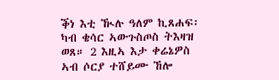ቕነ እቲ ዂሉ ዓለም ኪጸሐፍ፡ ካብ ቄሳር ኣውጉስጦስ ትእዛዝ ወጸ። 2 እዚኣ እታ ቀሬኔዎስ ኣብ ሶርያ ተሸይሙ ኸሎ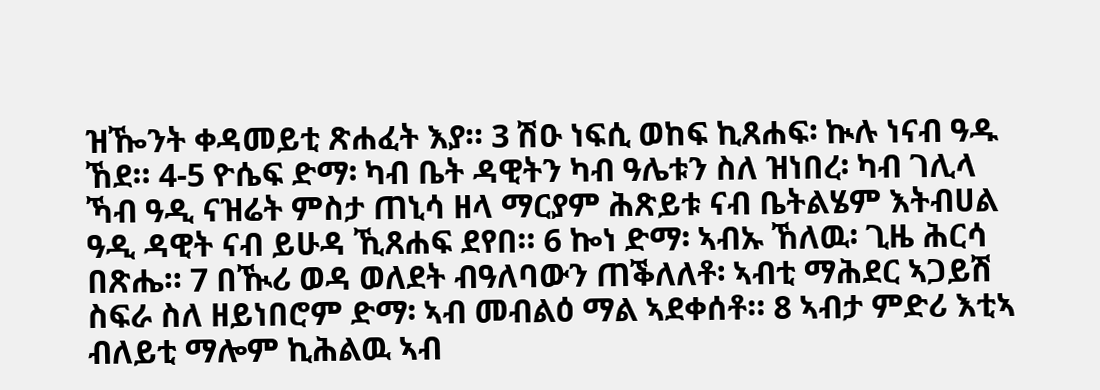ዝዀንት ቀዳመይቲ ጽሐፈት እያ። 3 ሽዑ ነፍሲ ወከፍ ኪጸሐፍ፡ ኲሉ ነናብ ዓዱ ኸደ። 4-5 ዮሴፍ ድማ፡ ካብ ቤት ዳዊትን ካብ ዓሌቱን ስለ ዝነበረ፡ ካብ ገሊላ ኻብ ዓዲ ናዝሬት ምስታ ጠኒሳ ዘላ ማርያም ሕጽይቱ ናብ ቤትልሄም እትብሀል ዓዲ ዳዊት ናብ ይሁዳ ኺጸሐፍ ደየበ። 6 ኰነ ድማ፡ ኣብኡ ኸለዉ፡ ጊዜ ሕርሳ በጽሔ። 7 በዂሪ ወዳ ወለደት ብዓለባውን ጠቕለለቶ፡ ኣብቲ ማሕደር ኣጋይሽ ስፍራ ስለ ዘይነበሮም ድማ፡ ኣብ መብልዕ ማል ኣደቀሰቶ። 8 ኣብታ ምድሪ እቲኣ ብለይቲ ማሎም ኪሕልዉ ኣብ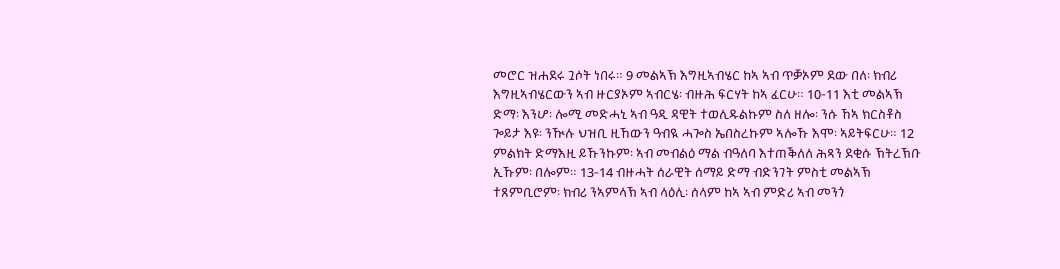መሮር ዝሐደሩ ጓሶት ነበሩ። 9 መልኣኽ እግዚኣብሄር ከኣ ኣብ ጥቓኦም ደው በለ፡ ክብሪ እግዚኣብሄርውን ኣብ ዙርያኦም ኣብርሄ፡ ብዙሕ ፍርሃት ከኣ ፈርሁ። 10-11 እቲ መልኣኽ ድማ፡ እንሆ፡ ሎሚ መድሓኒ ኣብ ዓዲ ዳዊት ተወሊዱልኩም ስለ ዘሎ፡ ንሱ ኸኣ ክርስቶስ ጐይታ እዩ፡ ንዂሉ ህዝቢ ዚኸውን ዓብዪ ሓጐስ ኤበስረኩም ኣሎኹ እሞ፡ ኣይትፍርሁ። 12 ምልክት ድማእዚ ይኹንኩም፡ ኣብ መብልዕ ማል ብዓለባ እተጠቕለለ ሕጻን ደቂሱ ኽትረኽቡ ኢኹም፡ በሎም። 13-14 ብዙሓት ሰራዊት ሰማይ ድማ ብድንገት ምስቲ መልኣኽ ተጸምቢሮም፡ ክብሪ ንኣምላኽ ኣብ ላዕሊ፡ ሰላም ከኣ ኣብ ምድሪ ኣብ መንጎ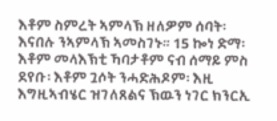እቶም ስምረት ኣምላኽ ዘለዎም ሰባት፡ እናበሉ ንኣምላኽ ኣመስገኑ። 15 ኰነ ድማ፡ እቶም መላእኽቲ ኻባታቶም ናብ ሰማይ ምስ ደየቡ፡ እቶም ጓሶት ንሓድሕዶም፡ እዚ እግዚኣብሄር ዝገለጸልና ኽዉን ነገር ክንርኢ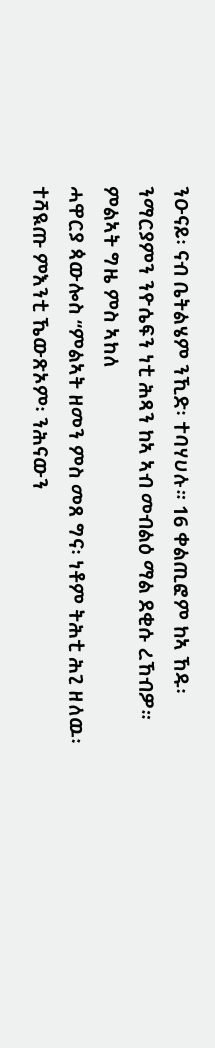ንዑናይ፡ ናብ ቤትልሄም ንኺድ፡ ተባሃሀሉ። 16 ቀልጢፎም ከኣ ኸዱ፡ ንማርያምን ንዮሴፍን ነቲ ሕጻን ከኣ ኣብ መብልዕ ማል ደቂሱ ረኸብዎ።
ምልኣት ግዜ ምስ ኣከለ
ሓዋርያ ጳውሎስ “ምልኣት ዘመን ምስ መጸ ግና፡ ነቶም ትሕቲ ሕጊ ዘለዉ፡ ተሻዪጡ ምእንቲ ኼውጽኦም፡ ንሕናውን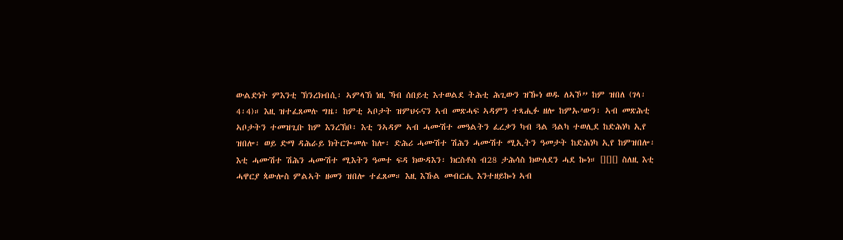ውልድነት ምእንቲ ኽንረክብሲ፡ ኣምላኽ ነዚ ኻብ ሰበይቲ እተወልደ ትሕቲ ሕጊውን ዝዀነ ወዱ ለኣኾ” ከም ዝበለ (ገላ፡ 4፡4)። እዚ ዝተፈጸመሉ ግዜ፡ ከምቲ ኣቦታት ዝምህሩናን ኣብ መጽሓፍ ኣዳምን ተጻሒፉ ዘሎ ከምኡ’ውን፡ ኣብ መጽሕቲ ኣቦታትን ተመዝጊቡ ከም እንረኽቦ፡ እቲ ንኣዳም ኣብ ሓሙሽተ መዓልትን ፈረቃን ካብ ጓል ጓልካ ተወሊደ ከድሕነካ ኢየ ዝበሎ፡ ወይ ድማ ዳሕራይ ክትርጐመሉ ከሎ፡ ድሕሪ ሓሙሽተ ሽሕን ሓሙሽተ ሚኢትን ዓመታት ከድሕነካ ኢየ ከምዝበሎ፡ እቲ ሓሙሽተ ሽሕን ሓሙሽተ ሚእትን ዓመተ ፍዳ ክውዳእን፡ ክርስቶስ ብ28 ታሕሳስ ክውለደን ሓደ ኰነ። [][][] ስለዚ እቲ ሓዋርያ ጳውሎስ ምልኣት ዘመን ዝበሎ ተፈጸመ። እዚ እኹል መብርሒ እንተዘይኰነ ኣብ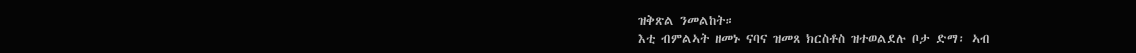ዝቅጽል ንመልከት።
እቲ ብምልኣት ዘመኑ ናባና ዝመጸ ክርስቶስ ዝተወልደሉ ቦታ ድማ፡ ኣብ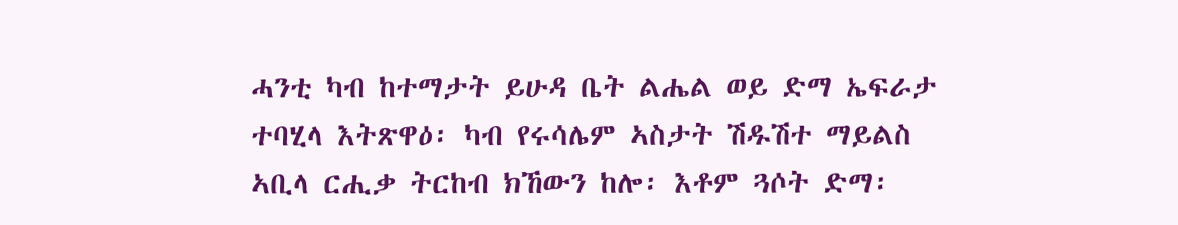ሓንቲ ካብ ከተማታት ይሁዳ ቤት ልሔል ወይ ድማ ኤፍራታ ተባሂላ እትጽዋዕ፡ ካብ የሩሳሌም ኣስታት ሽዱሽተ ማይልስ ኣቢላ ርሒቃ ትርከብ ክኸውን ከሎ፡ እቶም ጓሶት ድማ፡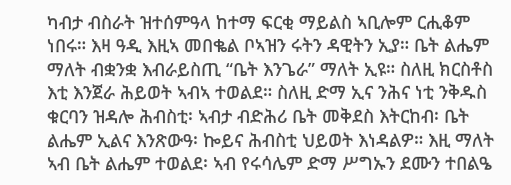ካብታ ብስራት ዝተሰምዓላ ከተማ ፍርቂ ማይልስ ኣቢሎም ርሒቆም ነበሩ። እዛ ዓዲ እዚኣ መበቈል ቦኣዝን ሩትን ዳዊትን ኢያ። ቤት ልሔም ማለት ብቋንቋ እብራይስጢ “ቤት እንጌራ” ማለት ኢዩ። ስለዚ ክርስቶስ እቲ እንጀራ ሕይወት ኣብኣ ተወልደ። ስለዚ ድማ ኢና ንሕና ነቲ ንቅዱስ ቁርባን ዝዳሎ ሕብስቲ፡ ኣብታ ብድሕሪ ቤት መቅደስ እትርከብ፡ ቤት ልሔም ኢልና እንጽውዓ፡ ኰይና ሕብስቲ ህይወት እነዳልዎ። እዚ ማለት ኣብ ቤት ልሔም ተወልደ፡ ኣብ የሩሳሌም ድማ ሥግኡን ደሙን ተበልዔ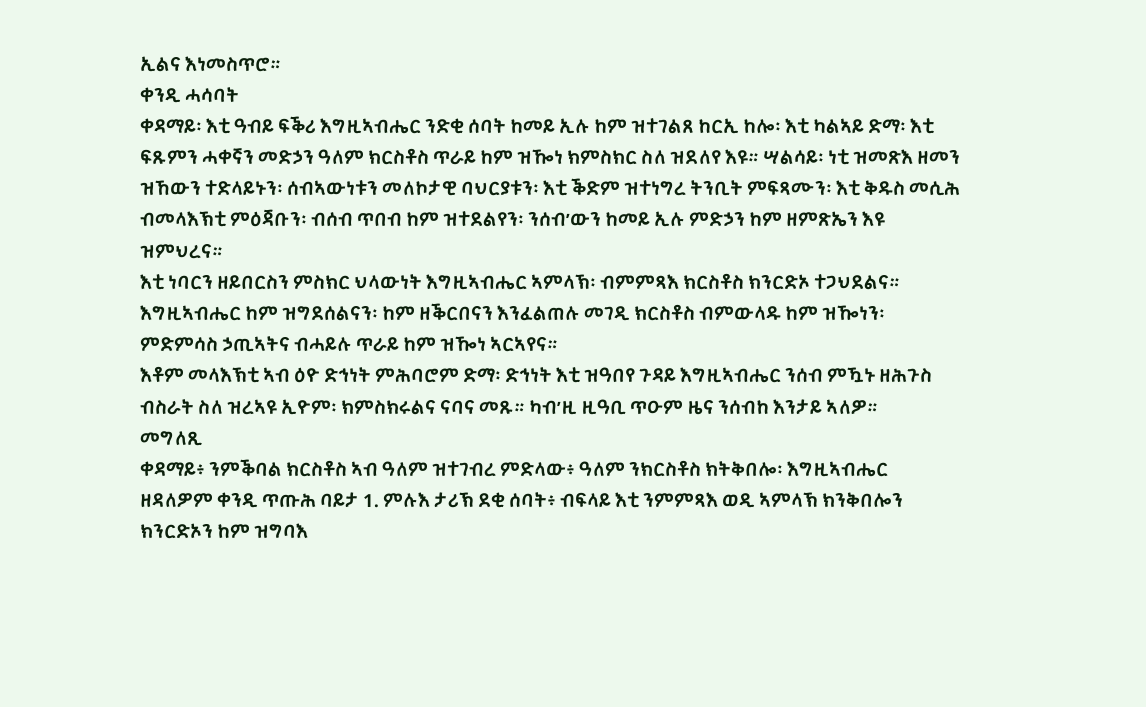ኢልና እነመስጥሮ።
ቀንዲ ሓሳባት
ቀዳማይ፡ እቲ ዓብይ ፍቕሪ እግዚኣብሔር ንድቂ ሰባት ከመይ ኢሉ ከም ዝተገልጸ ከርኢ ከሎ፡ እቲ ካልኣይ ድማ፡ እቲ ፍጹምን ሓቀኛን መድኃን ዓለም ክርስቶስ ጥራይ ከም ዝዀነ ክምስክር ስለ ዝደለየ እዩ። ሣልሳይ፡ ነቲ ዝመጽእ ዘመን ዝኸውን ተድላይኑን፡ ሰብኣውነቱን መለኮታዊ ባህርያቱን፡ እቲ ቕድም ዝተነግረ ትንቢት ምፍጻሙን፡ እቲ ቅዱስ መሲሕ ብመላእኽቲ ምዕጃቡን፡ ብሰብ ጥበብ ከም ዝተደልየን፡ ንሰብ’ውን ከመይ ኢሉ ምድኃን ከም ዘምጽኤን እዩ ዝምህረና።
እቲ ነባርን ዘይበርስን ምስክር ህላውነት እግዚኣብሔር ኣምላኽ፡ ብምምጻእ ክርስቶስ ክንርድኦ ተጋህደልና። እግዚኣብሔር ከም ዝግደሰልናን፡ ከም ዘቕርበናን እንፈልጠሉ መገዲ ክርስቶስ ብምውላዱ ከም ዝዀነን፡ ምድምሳስ ኃጢኣትና ብሓይሉ ጥራይ ከም ዝዀነ ኣርኣየና።
እቶም መላእኽቲ ኣብ ዕዮ ድኅነት ምሕባሮም ድማ፡ ድኅነት እቲ ዝዓበየ ጉዳይ እግዚኣብሔር ንሰብ ምዃኑ ዘሕጉስ ብስራት ስለ ዝረኣዩ ኢዮም፡ ክምስክሩልና ናባና መጹ። ካብ’ዚ ዚዓቢ ጥዑም ዜና ንሰብከ እንታይ ኣለዎ።
መግለጺ
ቀዳማይ፥ ንምቕባል ክርስቶስ ኣብ ዓለም ዝተገብረ ምድላው፥ ዓለም ንክርስቶስ ክትቅበሎ፡ እግዚኣብሔር ዘዳለዎም ቀንዲ ጥጡሕ ባይታ 1. ምሉእ ታሪኽ ደቂ ሰባት፥ ብፍላይ እቲ ንምምጻእ ወዲ ኣምላኽ ክንቅበሎን ክንርድኦን ከም ዝግባእ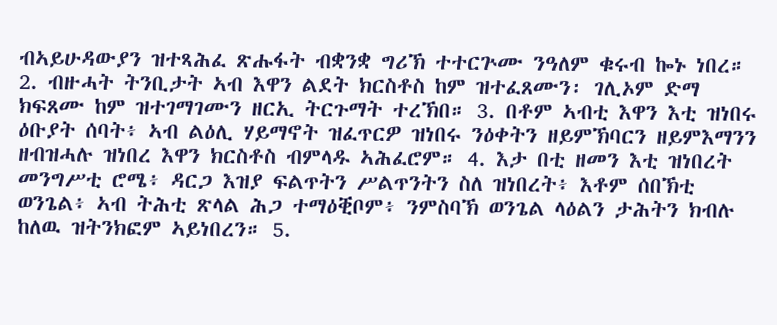ብኣይሁዳውያን ዝተጻሕፈ ጽሑፋት ብቋንቋ ግሪኽ ተተርጕሙ ንዓለም ቁሩብ ኰኑ ነበረ። 2. ብዙሓት ትንቢታት ኣብ እዋን ልደት ክርስቶስ ከም ዝተፈጸሙን፡ ገሊኦም ድማ ክፍጸሙ ከም ዝተገማገሙን ዘርኢ ትርጉማት ተረኽበ። 3. በቶም ኣብቲ እዋን እቲ ዝነበሩ ዕቡያት ሰባት፥ ኣብ ልዕሊ ሃይማኖት ዝፈጥርዎ ዝነበሩ ንዕቀትን ዘይምኽባርን ዘይምእማንን ዘብዝሓሉ ዝነበረ እዋን ክርስቶስ ብምላዱ ኣሕፈሮም። 4. እታ በቲ ዘመን እቲ ዝነበረት መንግሥቲ ሮሜ፥ ዳርጋ እዝያ ፍልጥትን ሥልጥንትን ስለ ዝነበረት፥ እቶም ሰበኽቲ ወንጌል፥ ኣብ ትሕቲ ጽላል ሕጋ ተማዕቒቦም፥ ንምስባኽ ወንጌል ላዕልን ታሕትን ክብሉ ከለዉ ዝትንክፎም ኣይነበረን። 5.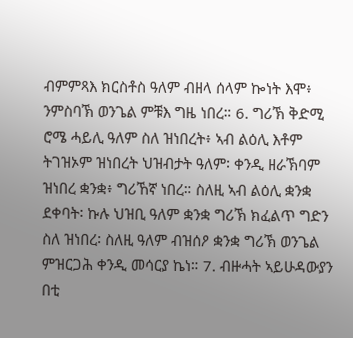ብምምጻእ ክርስቶስ ዓለም ብዘላ ሰላም ኰነት እሞ፥ ንምስባኽ ወንጌል ምቹእ ግዜ ነበረ። 6. ግሪኽ ቅድሚ ሮሜ ሓይሊ ዓለም ስለ ዝነበረት፥ ኣብ ልዕሊ እቶም ትገዝኦም ዝነበረት ህዝብታት ዓለም፡ ቀንዲ ዘራኽባም ዝነበረ ቋንቋ፥ ግሪኸኛ ነበረ። ስለዚ ኣብ ልዕሊ ቋንቋ ደቀባት፡ ኩሉ ህዝቢ ዓለም ቋንቋ ግሪኽ ክፈልጥ ግድን ስለ ዝነበረ፡ ስለዚ ዓለም ብዝሰዖ ቋንቋ ግሪኽ ወንጌል ምዝርጋሕ ቀንዲ መሳርያ ኬነ። 7. ብዙሓት ኣይሁዳውያን በቲ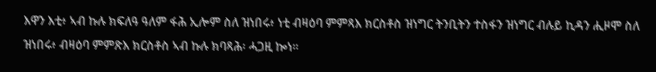እዋን እቲ፥ ኣብ ኩሉ ክፍለዓ ዓለም ፋሕ ኢሎም ስለ ዝነበሩ፥ ነቲ ብዛዕባ ምምጻእ ክርስቶስ ዝነግር ትንቢትን ተስፋን ዝነግር ብሉይ ኪዳን ሒዞሞ ስለ ዝነበሩ፥ ብዛዕባ ምምጽእ ክርስቶስ ኣብ ኩሉ ክባጻሕ፡ ሓጋዚ ኰነ።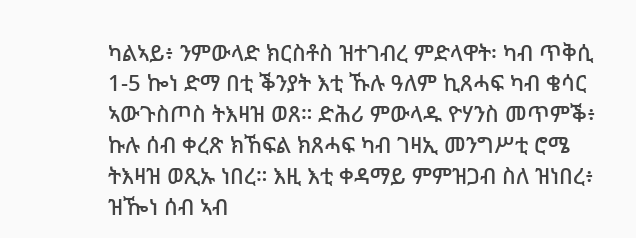ካልኣይ፥ ንምውላድ ክርስቶስ ዝተገብረ ምድላዋት፡ ካብ ጥቅሲ 1-5 ኰነ ድማ በቲ ቕንያት እቲ ኹሉ ዓለም ኪጸሓፍ ካብ ቄሳር ኣውጉስጦስ ትእዛዝ ወጸ። ድሕሪ ምውላዱ ዮሃንስ መጥምቕ፥ ኩሉ ሰብ ቀረጽ ክኸፍል ክጸሓፍ ካብ ገዛኢ መንግሥቲ ሮሜ ትእዛዝ ወጺኡ ነበረ። እዚ እቲ ቀዳማይ ምምዝጋብ ስለ ዝነበረ፥ ዝዀነ ሰብ ኣብ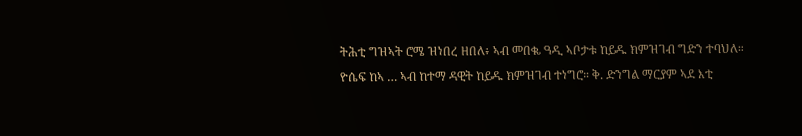ትሕቲ ግዝኣት ሮሜ ዝነበረ ዘበለ፥ ኣብ መበቈ ዓዲ ኣቦታቱ ከይዱ ክምዝገብ ግድን ተባህለ።
ዮሴፍ ከኣ … ኣብ ከተማ ዳዊት ከይዱ ክምዝገብ ተነግሮ። ቅ. ድንግል ማርያም ኣደ እቲ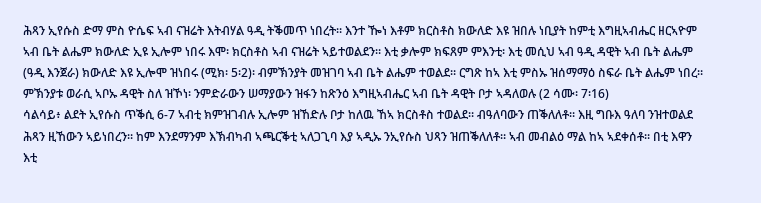ሕጻን ኢየሱስ ድማ ምስ ዮሴፍ ኣብ ናዝሬት እትብሃል ዓዲ ትቕመጥ ነበረት። እንተ ዀነ እቶም ክርስቶስ ክውለድ እዩ ዝበሉ ነቢያት ከምቲ እግዚኣብሔር ዘርኣዮም ኣብ ቤት ልሔም ክውለድ ኢዩ ኢሎም ነበሩ እሞ፡ ክርስቶስ ኣብ ናዝሬት ኣይተወልደን። እቲ ቃሎም ክፍጸም ምእንቲ፡ እቲ መሲህ ኣብ ዓዲ ዳዊት ኣብ ቤት ልሔም (ዓዲ እንጀራ) ክውለድ እዩ ኢሎሞ ዝነበሩ (ሚክ፡ 5፡2)፡ ብምኽንያት መዝገባ ኣብ ቤት ልሔም ተወልደ። ርግጽ ከኣ እቲ ምስኡ ዝሰማማዕ ስፍራ ቤት ልሔም ነበረ። ምኽንያቱ ወራሲ ኣቦኡ ዳዊት ስለ ዝኾነ፡ ንምድራውን ሠማያውን ዝፋን ከጽንዕ እግዚኣብሔር ኣብ ቤት ዳዊት ቦታ ኣዳለወሉ (2 ሳሙ፡ 7፡16)
ሳልሳይ፥ ልደት ኢየሱስ ጥቕሲ 6-7 ኣብቲ ክምዝገብሉ ኢሎም ዝኸድሉ ቦታ ከለዉ ኸኣ ክርስቶስ ተወልደ። ብዓለባውን ጠቕለለቶ። እዚ ግቡእ ዓለባ ንዝተወልደ ሕጻን ዚኸውን ኣይነበረን። ከም እንደማንም እኽብካብ ኣጫርቕቲ ኣለጋጊባ እያ ኣዲኡ ንኢየሱስ ህጻን ዝጠቕለለቶ። ኣብ መብልዕ ማል ከኣ ኣደቀሰቶ። በቲ እዋን እቲ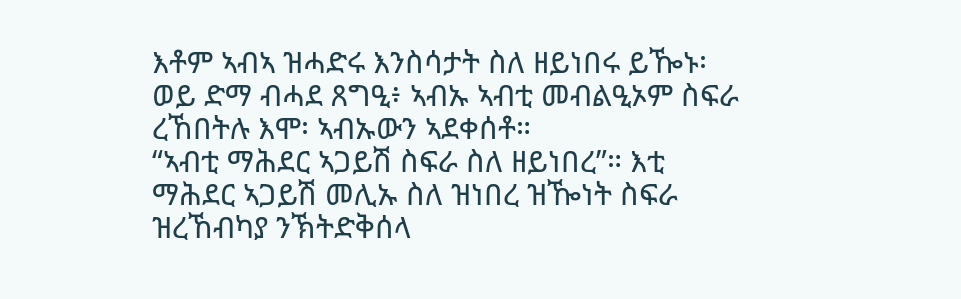እቶም ኣብኣ ዝሓድሩ እንስሳታት ስለ ዘይነበሩ ይዀኑ፡ ወይ ድማ ብሓደ ጸግዒ፥ ኣብኡ ኣብቲ መብልዒኦም ስፍራ ረኸበትሉ እሞ፡ ኣብኡውን ኣደቀሰቶ።
“ኣብቲ ማሕደር ኣጋይሽ ስፍራ ስለ ዘይነበረ”። እቲ ማሕደር ኣጋይሽ መሊኡ ስለ ዝነበረ ዝዀነት ስፍራ ዝረኸብካያ ንኽትድቅሰላ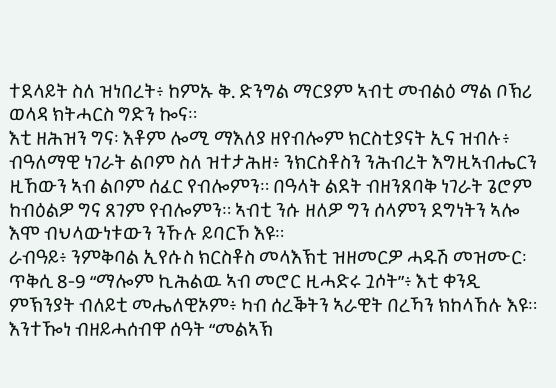ተደላይት ስለ ዝነበረት፥ ከምኡ ቅ. ድንግል ማርያም ኣብቲ መብልዕ ማል ቦኽሪ ወላዳ ክትሓርስ ግድን ኰና።
እቲ ዘሕዝን ግና፡ እቶም ሎሚ ማእለያ ዘየብሎም ክርስቲያናት ኢና ዝብሉ፥ ብዓለማዊ ነገራት ልቦም ስለ ዝተታሕዘ፥ ንክርስቶስን ንሕብረት እግዚኣብሔርን ዚኸውን ኣብ ልቦም ሰፈር የብሎምን። በዓላት ልደት ብዘንጸባቅ ነገራት ጌሮም ከብዕልዎ ግና ጸገም የብሎምን። ኣብቲ ንሱ ዘለዎ ግን ሰላምን ደግነትን ኣሎ እሞ ብህላውነቱውን ንኹሉ ይባርኾ እዩ።
ራብዓይ፥ ንምቅባል ኢየሱስ ክርስቶስ መላእኽቲ ዝዘመርዎ ሓዱሽ መዝሙር፡ ጥቅሲ 8-9 “ማሎም ኪሕልዉ ኣብ መሮር ዚሓድሩ ጓሶት”፥ እቲ ቀንዲ ምኽንያት ብለይቲ መሔለዊኦም፥ ካብ ሰረቕትን ኣራዊት በረኻን ክከላኸሉ እዩ። እንተዀነ ብዘይሓሰብዋ ሰዓት “መልኣኽ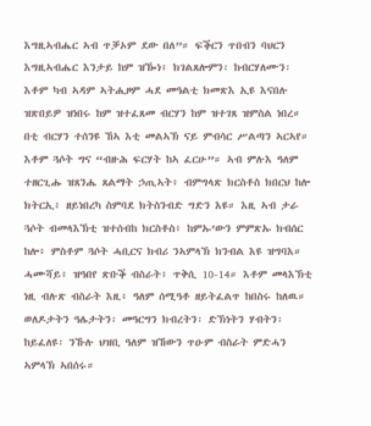እግዚኣብሔር ኣብ ጥቓኦም ደው በለ”። ፍቕርን ጥበብን ባህርን እግዚኣብሔር እንታይ ከም ዝዀነ፥ ክገልጸሎምን፡ ከብርሃለሙን፡ እቶም ካብ ኣዳም ኣትሒዞም ሓደ መዓልቲ ክመጽእ ኢዩ እናበሉ ዝጽበይዎ ዝነበሩ ከም ዝተፈጸመ ብርሃን ከም ዝተገጸ ዝምስል ነበረ። በቲ ብርሃን ተሰንዩ ኸኣ እቲ መልኣኽ ናይ ምብሳር ሥልጣን ኣርኣየ። እቶም ጓሶት ግና “ብዙሕ ፍርሃት ከኣ ፈርሁ”። ኣብ ምሉእ ዓለም ተዘርጊሑ ዝጸንሔ ጸልማት ኃጢኣት፥ ብምግላጽ ክርስቶስ ክበርህ ከሎ ክትርኢ፥ ዘይነበረካ ስምባደ ክትስንብድ ግድን እዩ። እዚ ኣብ ታራ ጓሶት ብመላእኽቲ ዝተሰብከ ክርስቶስ፥ ከምኡ’ውን ምምጽኡ ክብሰር ከሎ፥ ምስቶም ጓሶት ሓቢርና ክብሪ ንኣምላኽ ክንብል እዩ ዝግባእ።
ሓሙሻይ፥ ዝዓበየ ጽቡቕ ብስራት፥ ጥቅሲ 10-14። እቶም መላእኽቲ ነዚ ብሉጽ ብስራት እዚ፥ ዓለም ሰሚዓቶ ዘይትፈልጥ ከበስሩ ከለዉ። ወለዶታትን ዓሌታትን፡ መዓርግን ክብረትን፡ ድኽነትን ሃብትን፡ ከይፈለዩ፡ ንኹሉ ህዝቢ ዓለም ዝኸውን ጥዑም ብስራት ምድሓን ኣምላኽ ኣበሰሩ።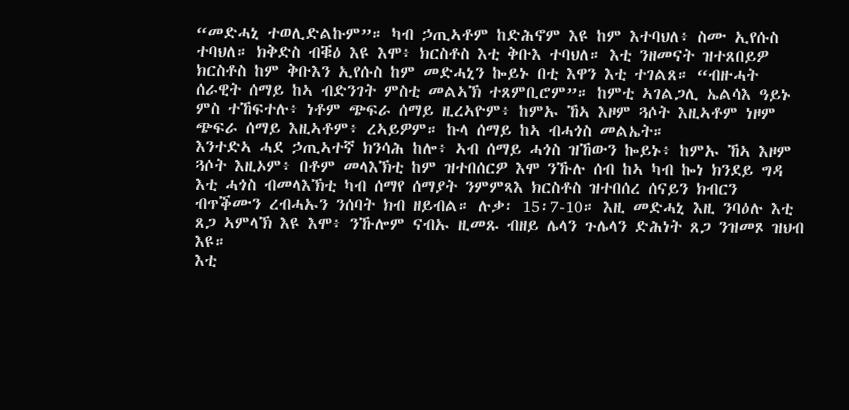“መድሓኒ ተወሊድልኩም”። ካብ ኃጢኣቶም ከድሕኖም እዩ ከም እተባህለ፥ ስሙ ኢየሱስ ተባህለ። ክቅድስ ብቑዕ እዩ እሞ፥ ክርስቶስ እቲ ቅቡእ ተባህለ። እቲ ንዘመናት ዝተጸበይዎ ክርስቶስ ከም ቅቡእን ኢየሱስ ከም መድሓኒን ኰይኑ በቲ እዋን እቲ ተገልጸ። “ብዙሓት ሰራዊት ሰማይ ከኣ ብድንገት ምስቲ መልኣኽ ተጸምቢሮም”። ከምቲ ኣገልጋሊ ኤልሳእ ዓይኑ ምስ ተኸፍተሉ፥ ነቶም ጭፍራ ሰማይ ዚረኣዮም፥ ከምኡ ኸኣ እዞም ጓሶት እዚኣቶም ነዞም ጭፍራ ሰማይ እዚኣቶም፥ ረኣይዎም። ኩላ ሰማይ ከኣ ብሓጎስ መልኤት።
እንተድኣ ሓደ ኃጢኣተኛ ክንሳሕ ከሎ፥ ኣብ ሰማይ ሓጎስ ዝኸውን ኰይኑ፥ ከምኡ ኸኣ እዞም ጓሶት እዚኦም፥ በቶም መላእኽቲ ከም ዝተበሰርዎ እሞ ንኹሉ ሰብ ከኣ ካብ ኰነ ክንደይ ግዳ እቲ ሓጎስ ብመላእኽቲ ካብ ሰማየ ሰማያት ንምምጻእ ክርስቶስ ዝተበሰረ ሰናይን ክብርን ብጥቕሙን ረብሓኡን ንሰባት ክብ ዘይብል። ሉቃ፡ 15፡7-10። እዚ መድሓኒ እዚ ንባዕሉ እቲ ጸጋ ኣምላኽ እዩ እሞ፥ ንኹሎም ናብኡ ዚመጹ ብዘይ ሌላን ጉሌላን ድሕነት ጸጋ ንዝመጾ ዝህብ እዩ።
እቲ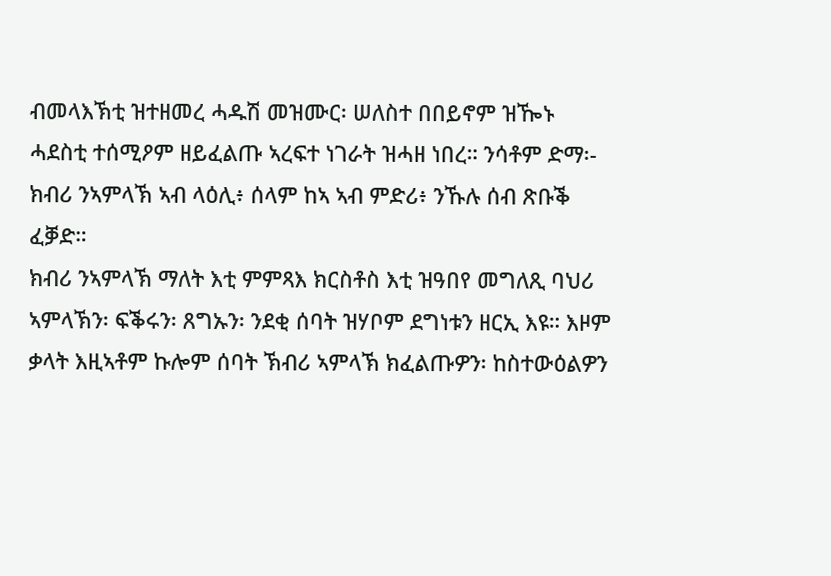ብመላእኽቲ ዝተዘመረ ሓዱሽ መዝሙር፡ ሠለስተ በበይኖም ዝዀኑ ሓደስቲ ተሰሚዖም ዘይፈልጡ ኣረፍተ ነገራት ዝሓዘ ነበረ። ንሳቶም ድማ፡- ክብሪ ንኣምላኽ ኣብ ላዕሊ፥ ሰላም ከኣ ኣብ ምድሪ፥ ንኹሉ ሰብ ጽቡቕ ፈቓድ።
ክብሪ ንኣምላኽ ማለት እቲ ምምጻእ ክርስቶስ እቲ ዝዓበየ መግለጺ ባህሪ ኣምላኽን፡ ፍቕሩን፡ ጸግኡን፡ ንደቂ ሰባት ዝሃቦም ደግነቱን ዘርኢ እዩ። እዞም ቃላት እዚኣቶም ኩሎም ሰባት ኽብሪ ኣምላኽ ክፈልጡዎን፡ ከስተውዕልዎን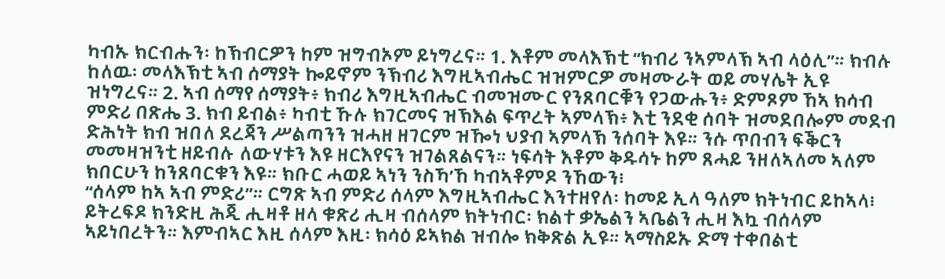ካብኡ ክርብሑን፡ ከኽብርዎን ከም ዝግብኦም ይነግረና። 1. እቶም መላእኽቲ “ክብሪ ንኣምላኽ ኣብ ላዕሊ”። ክብሉ ከለዉ፡ መላእኽቲ ኣብ ሰማያት ኰይኖም ንኽብሪ እግዚኣብሔር ዝዝምርዎ መዛሙራት ወይ መሃሌት ኢዩ ዝነግረና። 2. ኣብ ሰማየ ሰማያት፥ ክብሪ እግዚኣብሔር ብመዝሙር የንጸባርቑን የጋውሑን፥ ድምጾም ኸኣ ክሳብ ምድሪ በጽሔ 3. ክብ ይብል፥ ካብቲ ኹሉ ክገርመና ዝኽእል ፍጥረት ኣምላኽ፥ እቲ ንደቂ ሰባት ዝመደበሎም መደብ ድሕነት ክብ ዝበለ ደረጃን ሥልጣንን ዝሓዘ ዘገርም ዝዀነ ህያብ ኣምላኽ ንሰባት እዩ። ንሱ ጥበብን ፍቕርን መመዛዝንቲ ዘይብሉ ለውሃቱን እዩ ዘርእየናን ዝገልጸልናን። ነፍሳት እቶም ቅዱሳኑ ከም ጸሓይ ንዘለኣለመ ኣለም ክበርሁን ከንጸባርቁን እዩ። ክቡር ሓወይ ኣነን ንስኻ’ኸ ካብኣቶምዶ ንኸውን፧
“ሰላም ከኣ ኣብ ምድሪ”። ርግጽ ኣብ ምድሪ ሰላም እግዚኣብሔር እንተዘየለ፡ ከመይ ኢላ ዓለም ክትነብር ይከኣላ፧ ይትረፍዶ ክንድዚ ሕጂ ሒዛቶ ዘላ ቁጽሪ ሒዛ ብሰላም ክትነብር፡ ክልተ ቃኤልን ኣቤልን ሒዛ እኳ ብሰላም ኣይነበረትን። እምብኣር እዚ ሰላም እዚ፡ ክሳዕ ይኣክል ዝብሎ ክቅጽል ኢዩ። ኣማስይኡ ድማ ተቀበልቲ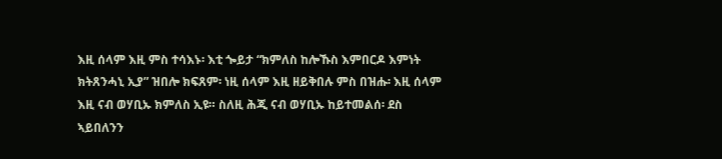እዚ ሰላም እዚ ምስ ተሳእኑ፡ እቲ ጐይታ “ክምለስ ከሎኹስ እምበርዶ እምነት ክትጸንሓኒ ኢያ” ዝበሎ ክፍጸም፡ ነዚ ሰላም እዚ ዘይቅበሉ ምስ በዝሑ፡ እዚ ሰላም እዚ ናብ ወሃቢኡ ክምለስ ኢዩ። ስለዚ ሕጂ ናብ ወሃቢኡ ከይተመልሰ፡ ደስ ኣይበለንን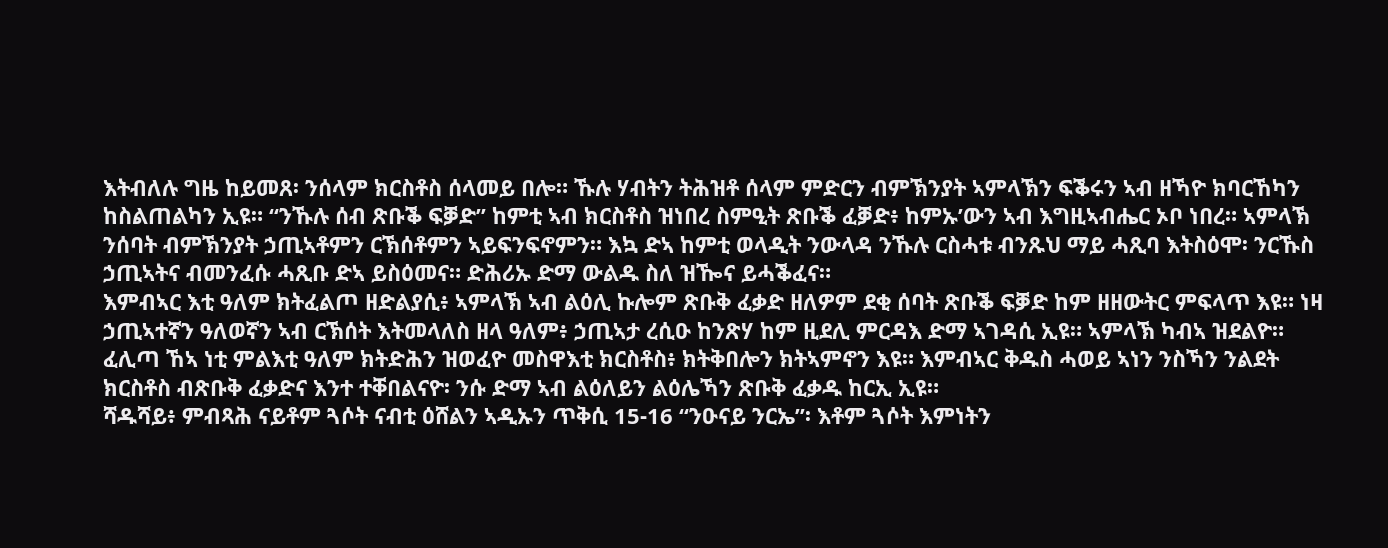እትብለሉ ግዜ ከይመጸ፡ ንሰላም ክርስቶስ ሰላመይ በሎ። ኹሉ ሃብትን ትሕዝቶ ሰላም ምድርን ብምኽንያት ኣምላኽን ፍቕሩን ኣብ ዘኻዮ ክባርኸካን ከስልጠልካን ኢዩ። “ንኹሉ ሰብ ጽቡቕ ፍቓድ” ከምቲ ኣብ ክርስቶስ ዝነበረ ስምዒት ጽቡቕ ፈቓድ፥ ከምኡ’ውን ኣብ እግዚኣብሔር ኦቦ ነበረ። ኣምላኽ ንሰባት ብምኽንያት ኃጢኣቶምን ርኽሰቶምን ኣይፍንፍኖምን። እኳ ድኣ ከምቲ ወላዲት ንውላዳ ንኹሉ ርስሓቱ ብንጹህ ማይ ሓጺባ እትስዕሞ፡ ንርኹስ ኃጢኣትና ብመንፈሱ ሓጺቡ ድኣ ይስዕመና። ድሕሪኡ ድማ ውልዱ ስለ ዝዀና ይሓቕፈና።
እምብኣር እቲ ዓለም ክትፈልጦ ዘድልያሲ፥ ኣምላኽ ኣብ ልዕሊ ኩሎም ጽቡቅ ፈቃድ ዘለዎም ደቂ ሰባት ጽቡቕ ፍቓድ ከም ዘዘውትር ምፍላጥ እዩ። ነዛ ኃጢኣተኛን ዓለወኛን ኣብ ርኽሰት እትመላለስ ዘላ ዓለም፥ ኃጢኣታ ረሲዑ ከንጽሃ ከም ዚደሊ ምርዳእ ድማ ኣገዳሲ ኢዩ። ኣምላኽ ካብኣ ዝደልዮ። ፈሊጣ ኸኣ ነቲ ምልእቲ ዓለም ክትድሕን ዝወፈዮ መስዋእቲ ክርስቶስ፥ ክትቅበሎን ክትኣምኖን እዩ። እምብኣር ቅዱስ ሓወይ ኣነን ንስኻን ንልደት ክርስቶስ ብጽቡቅ ፈቃድና እንተ ተቐበልናዮ፡ ንሱ ድማ ኣብ ልዕለይን ልዕሌኻን ጽቡቅ ፈቃዱ ከርኢ ኢዩ።
ሻዱሻይ፥ ምብጻሕ ናይቶም ጓሶት ናብቲ ዕሸልን ኣዲኡን ጥቅሲ 15-16 “ንዑናይ ንርኤ”፡ እቶም ጓሶት እምነትን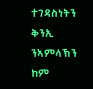ተገዳስነትን ቅንኢ ንኣምላኽን ከም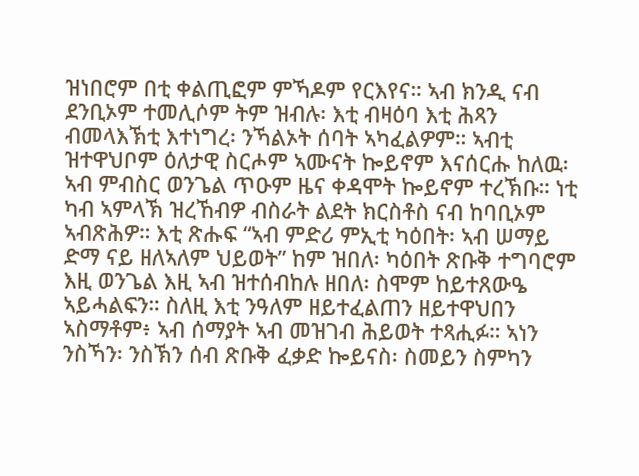ዝነበሮም በቲ ቀልጢፎም ምኻዶም የርእየና። ኣብ ክንዲ ናብ ደንቢኦም ተመሊሶም ትም ዝብሉ፡ እቲ ብዛዕባ እቲ ሕጻን ብመላእኽቲ እተነግረ፡ ንኻልኦት ሰባት ኣካፈልዎም። ኣብቲ ዝተዋህቦም ዕለታዊ ስርሖም ኣሙናት ኰይኖም እናሰርሑ ከለዉ፡ ኣብ ምብስር ወንጌል ጥዑም ዜና ቀዳሞት ኰይኖም ተረኽቡ። ነቲ ካብ ኣምላኽ ዝረኸብዎ ብስራት ልደት ክርስቶስ ናብ ከባቢኦም ኣብጽሕዎ። እቲ ጽሑፍ “ኣብ ምድሪ ምኢቲ ካዕበት፡ ኣብ ሠማይ ድማ ናይ ዘለኣለም ህይወት” ከም ዝበለ፡ ካዕበት ጽቡቅ ተግባሮም እዚ ወንጌል እዚ ኣብ ዝተሰብከሉ ዘበለ፡ ስሞም ከይተጸውዔ ኣይሓልፍን። ስለዚ እቲ ንዓለም ዘይተፈልጠን ዘይተዋህበን ኣስማቶም፥ ኣብ ሰማያት ኣብ መዝገብ ሕይወት ተጻሒፉ። ኣነን ንስኻን፡ ንስኽን ሰብ ጽቡቅ ፈቃድ ኰይናስ፡ ስመይን ስምካን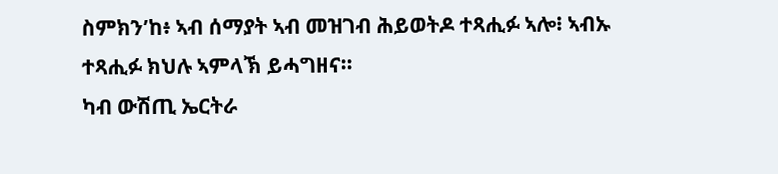ስምክን’ከ፥ ኣብ ሰማያት ኣብ መዝገብ ሕይወትዶ ተጻሒፉ ኣሎ፧ ኣብኡ ተጻሒፉ ክህሉ ኣምላኽ ይሓግዘና።
ካብ ውሽጢ ኤርትራ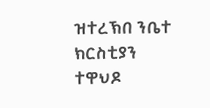ዝተረኽበ ንቤተ ክርስቲያን ተዋህዶ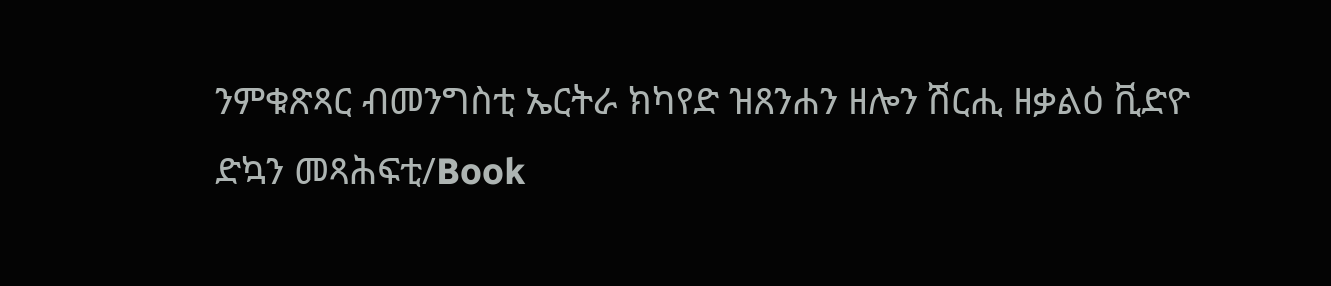ንምቁጽጻር ብመንግስቲ ኤርትራ ክካየድ ዝጸንሐን ዘሎን ሽርሒ ዘቃልዕ ቪድዮ
ድኳን መጻሕፍቲ/Book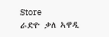Store
ራድዮ ቃለ ኣዋዲ